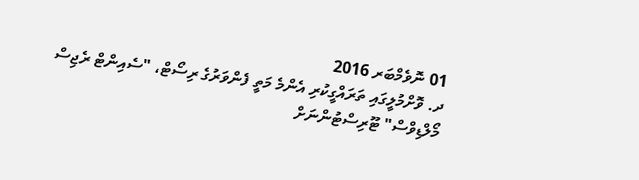01 ނޮވެމްބަރ 2016
ދ. ވޮށްމުލީގައި ތަރައްގީކުރި އެންމެ މަތީ ފެންވަރުގެ ރިސޯޓް، "ސެއިންޓް ރެޖިސް މޯލްޑިވްސް" ޓޫރިސްޓުންނަށް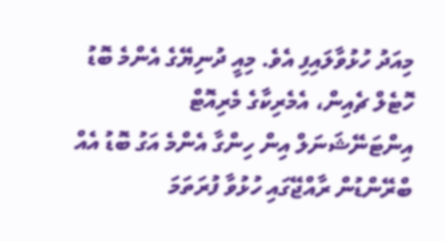މިއަދު ހުޅުވާލައިފި އެވެ. މިއީ ދުނިޔޭގެ އެންމެ ބޮޑު ހޮޓެލް ޗެއިން، އެމެރިކާގެ މެރިއޮޓް އިންޓަނޭޝަނަލް އިން ހިންގާ އެންމެ އަގު ބޮޑު އެއް ބްރޭންޑުން ރާއްޖޭގައި ހުޅުވާ ފުރަތަމަ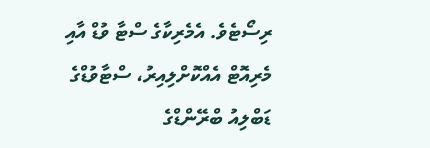ރިސޯޓެވެ. އެމެރިކާގެ ސްޓާ ވުޑް އާއި މެރިއޮޓް އެއްކޮށްލިއިރު، ސްޓާވުޑްގެ ޑަބްލިއު ބްރޭންޑްގެ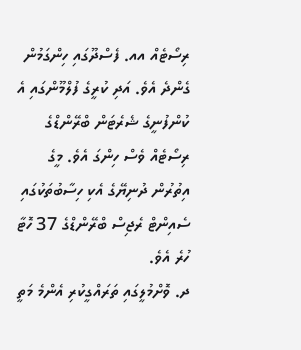ރިސޯޓެއް އއ. ފެސްދޫގައި ހިންގަމުން ގެންދެ އެވެ. އަދި ކުރީގެ ފުލްމޫންގައި އެ ކުންފުނީގެ ޝެރެޓަން ބްރޭންޑްގެ ރިސޯޓެއް ވެސް ހިންގަ އެވެ. މީގެ އިތުރުން ދުނިޔޭގެ އެކި ހިސާބުތަކުގައި ސެއިންޓް ރެޖިސް ބްރޭންޑްގެ 37 ހޮޓާ ހުރެ އެވެ.
ދ. ވޮށްމުލީގައި ތަރައްގީކުރި އެންމެ މަތީ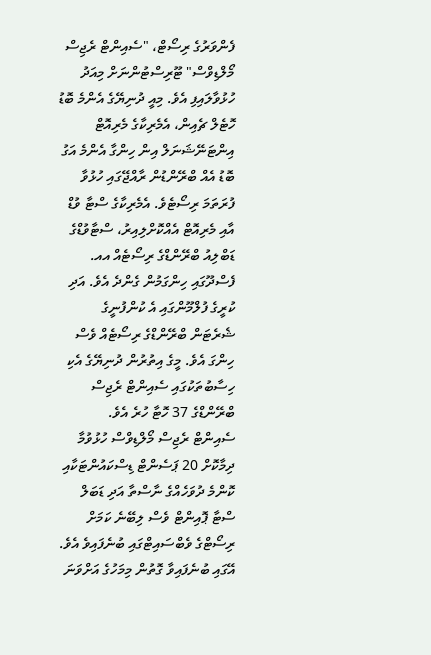ފެންވަރުގެ ރިސޯޓް، "ސެއިންޓް ރެޖިސް މޯލްޑިވްސް" ޓޫރިސްޓުންނަށް މިއަދު ހުޅުވާލައިފި އެވެ. މިއީ ދުނިޔޭގެ އެންމެ ބޮޑު ހޮޓެލް ޗެއިން، އެމެރިކާގެ މެރިއޮޓް އިންޓަނޭޝަނަލް އިން ހިންގާ އެންމެ އަގު ބޮޑު އެއް ބްރޭންޑުން ރާއްޖޭގައި ހުޅުވާ ފުރަތަމަ ރިސޯޓެވެ. އެމެރިކާގެ ސްޓާ ވުޑް އާއި މެރިއޮޓް އެއްކޮށްލިއިރު، ސްޓާވުޑްގެ ޑަބްލިއު ބްރޭންޑްގެ ރިސޯޓެއް އއ. ފެސްދޫގައި ހިންގަމުން ގެންދެ އެވެ. އަދި ކުރީގެ ފުލްމޫންގައި އެ ކުންފުނީގެ ޝެރެޓަން ބްރޭންޑްގެ ރިސޯޓެއް ވެސް ހިންގަ އެވެ. މީގެ އިތުރުން ދުނިޔޭގެ އެކި ހިސާބުތަކުގައި ސެއިންޓް ރެޖިސް ބްރޭންޑްގެ 37 ހޮޓާ ހުރެ އެވެ.
ސެއިންޓް ރެޖިސް މޯލްޑިވްސް ހުޅުވުމާ ދިމާކޮށް 20 ޕަސެންޓް ޑިސްކައުންޓަކާއި ކޮންމެ ދުވަހެއްގެ ނާސްތާ އަދި ޑަބަލް ސްޓާ ޕޮއިންޓް ވެސް ލިބޭނެ ކަމަށް ރިސޯޓްގެ ވެބްސައިޓްގައި ބުނެފައިވެ އެވެ.
އޭގައި ބުނެފައިވާ ގޮތުން މިމަހުގެ އަށްވަނަ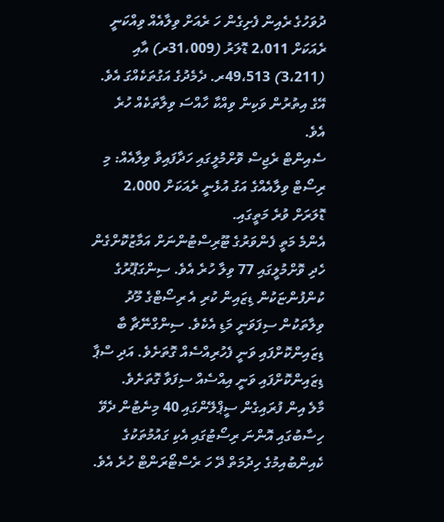ދުވަހުގެ ރެއިން ފެށިގެން ހަ ރެއަށް ވިލާއެއް ވިއްކަނީ ރެއަކަށް 2،011 ޑޮލަރު (31،009ރ) އާއި (3،211) 49،513ރ. ދެމެދުގެ އަގުތަކެއްގަ އެވެ. އޭގެ އިތުރުން ވަކިން ވިއްކާ ހާއްސަ ވިލާތަކެއް ހުރެ އެވެ.
ސެއިންޓް ރެޖިސް ވޮށްމުލީގައި ހަދާފައިވާ ވިލާއެއް: މި ރިސޯޓް ވިލާއެއްގެ އަގު އުޅެނީ ރެއަކަށް 2،000 ޑޮލަރަށް ވުރެ މަތީގައި.
އެންމެ މަތީ ފެންވަރުގެ ޓޫރިސްޓުންނަށް އަމާޒުކޮށްގެން ހެދި ވޮށްމުލީގައި 77 ވިލާ ހުރެ އެވެ. ސިންގަޕޫރުގެ ކުންފުންޏަކުން ޑިޒައިން ކުރި އެ ރިސޯޓްގެ މޫދު ވިލާތަކުން ސިފަވަނީ މަޑި އެކެވެ. ސިންގްނޭޗާ ބާ ޑިޒައިންކޮށްފައި ވަނީ ފެހުރިއްސެއް ގޮތަށެވެ. އަދި ސްޕާ ޑިޒައިންކޮށްފައި ވަނީ އިއްސެއް ސިފަވާ ގޮތަށެވެ.
މާލެ އިން ފުރައިގެން ސީޕްލޭންގައި 40 މިނެޓުން ދެވޭ ހިސާބުގައި އޮންނަ ރިސޯޓުގައި އެކި ގައުމުތަކުގެ ކެއިންބުއިމުގެ ހިދުމަތް ދޭ ހަ ރެސްޓޯރަންޓް ހުރެ އެވެ.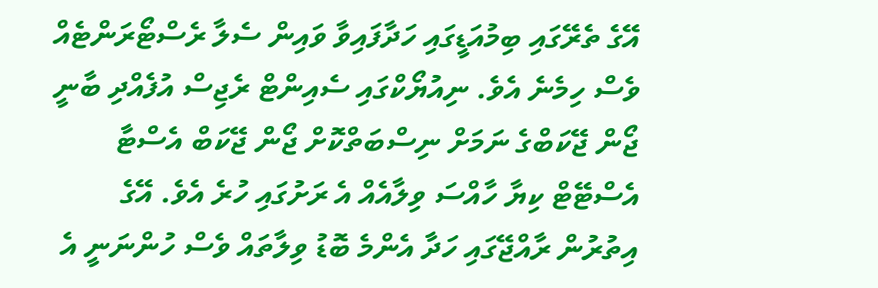އޭގެ ތެރޭގައި ބިމުއަޑީގައި ހަދާފައިވާ ވައިން ސެލާ ރެސްޓޯރަންޓެއް ވެސް ހިމެނެ އެވެ. ނިއުޔޯކްގައި ސެއިންޓް ރެޖިސް އުފެއްދި ބާނީ ޖޯން ޖޭކަބްގެ ނަމަށް ނިސްބަތްކޮށް ޖޯން ޖޭކަބް އެސްޓާ އެސްޓޭޓް ކިޔާ ހާއްސަ ވިލާއެއް އެ ރަށުގައި ހުރެ އެވެ. އޭގެ އިތުރުން ރާއްޖޭގައި ހަދާ އެންމެ ބޮޑު ވިލާތައް ވެސް ހުންނަނީ އެ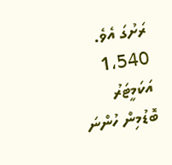ރަށުގަ އެވެ. 1،540 އަކަމީޓަރު ބޮޑުމިން ހުންނަ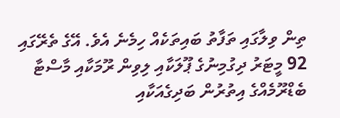ތިން ވިލާގައި ތަފާތު ބައިތަކެއް ހިމެނެ އެވެ. އޭގެ ތެރޭގައި 92 މީޓަރު ދިގުމިނުގެ ޕޫލަކާއި ލިވިން ރޫމަކާއި މާސްޓާ ބެޑްރޫމެއްގެ އިތުރުން ބަދިގެއަކާއި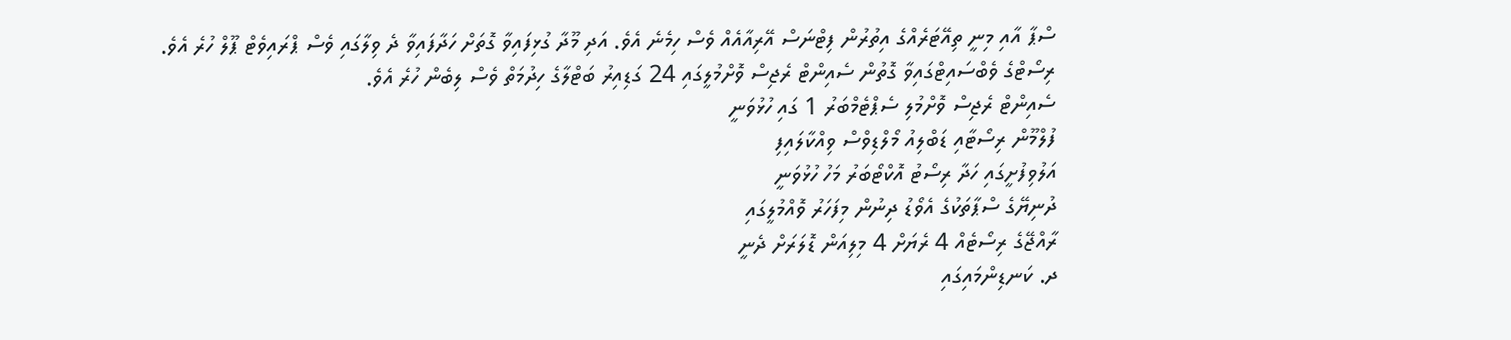ސްޕާ އާއި މިނީ ތިއޭޓަރެއްގެ އިތުރުން ފިޓްނަސް އޭރިއާއެއް ވެސް ހިމެނެ އެވެ. އަދި މޫދާ ގުޅިފައިވާ ގޮތަށް ހަދާފައިވާ ދެ ވިލާގައި ވެސް ޕްރައިވެޓް ޕޫލް ހުރެ އެވެ.
ރިސޯޓްގެ ވެބްސައިޓްގައިވާ ގޮތުން ސެއިންޓް ރެޖިސް ވޮށްމުލީގައި 24 ގަޑިއިރު ބަޓްލާގެ ހިދުމަތް ވެސް ލިބެން ހުރެ އެވެ.
ސެއިންޓް ރެޖިސް ވޮށްމުލި ސެޕްޓެމްބަރު 1 ގައި ހުޅުވަނީ
ފުލްމޫން ރިސޯޓާއި ޑަބްލިއު މޯލްޑިވްސް ވިއްކާލައިފި
އަލުވިފުށީގައި ހަދާ ރިސޯޓު އޮކްޓޯބަރު މަހު ހުޅުވަނީ
ދުނިޔޭގެ ސްޕާތަކުގެ އެވޯޑު ދިނުން މިފަހަރު ވޮއްމުލީގައި
ރާއްޖޭގެ ރިސޯޓެއް 4 ރެޔަށް 4 މިލިއަން ޑޮލަރަށް ދެނީ
ދ. ކަނޑިންމައިގައި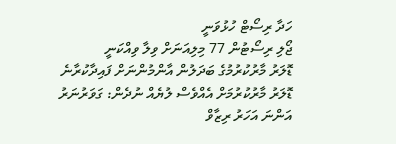ހަދާ ރިސޯޓް ހުޅުވަނީ
ޖޯލި ރިސޯޓުން 77 މިލިއަނަށް ވިލާ ވިއްކަނީ
ޑޮލަރު މާރުކުރުމުގެ ބަދަލުން އާންމުންނަށް ފައިދާކުރާނެ
ޑޮލަރު މާރުކުރުމަށް އެއްވެސް ލުޔެއް ނުދެން: ގަވަރުނަރު
އަންނަ އަހަރު ރިޒާވް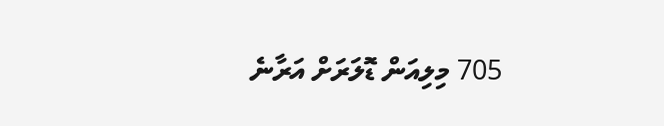705 މިލިއަން ޑޮލަރަށް އަރާނެ